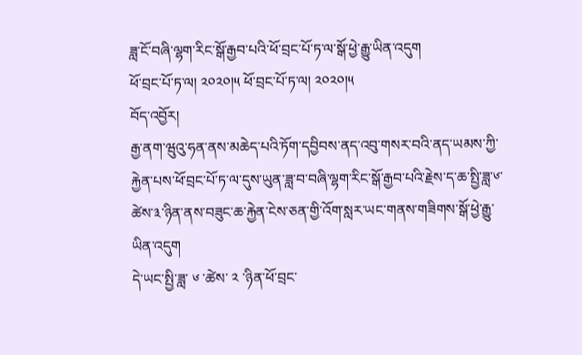ཟླ་ངོ་བཞི་ལྷག་རིང་སྒོ་རྒྱབ་པའི་ཕོ་བྲང་པོ་ཏ་ལ་སྒོ་ཕྱེ་རྒྱུ་ཡིན་འདུག
ཕོ་བྲང་པོ་ཏ་ལ། ༢༠༢༠།༥ ཕོ་བྲང་པོ་ཏ་ལ། ༢༠༢༠།༥
བོད་འབྱོར།
རྒྱ་ནག་ཝུའུ་ཧན་ནས་མཆེད་པའི་ཏོག་དབྱིབས་ནད་འབུ་གསར་བའི་ནད་ཡམས་ཀྱི་རྐྱེན་པས་ཕོ་བྲང་པོ་ཏ་ལ་དུས་ཡུན་ཟླ་བ་བཞི་ལྷག་རིང་སྒོ་རྒྱབ་པའི་རྗེས་ད་ཆ་སྤྱི་ཟླ་༦་ཚེས་༣་ཉིན་ནས་བཟུང་ཆ་རྐྱེན་ངེས་ཅན་གྱི་འོག་སླར་ཡང་གནས་གཟིགས་སྒོ་ཕྱེ་རྒྱུ་ཡིན་འདུག
དེ་ཡང་སྤྱི་ཟླ་ ༦ ་ཚེས་ ༢ ་ཉིན་ཕོ་བྲང་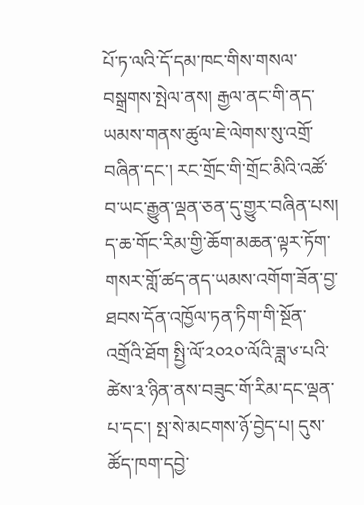པོ་ཏ་ལའི་དོ་དམ་ཁང་གིས་གསལ་བསྒྲགས་སྤེལ་ནས། རྒྱལ་ནང་གི་ནད་ཡམས་གནས་ཚུལ་ཇེ་ལེགས་སུ་འགྲོ་བཞིན་དང་། རང་གྲོང་གི་གྲོང་མིའི་འཚོ་བ་ཡང་རྒྱུན་ལྡན་ཅན་དུ་གྱུར་བཞིན་པས། ད་ཆ་གོང་རིམ་གྱི་ཆོག་མཆན་ལྟར་ཏོག་གསར་གློ་ཚད་ནད་ཡམས་འགོག་ཟོན་བྱ་ཐབས་དོན་འཁྱོལ་ཏན་ཏིག་གི་སྔོན་འགྲོའི་ཐོག སྤྱི་ལོ་༢༠༢༠་ལོའི་ཟླ་༦་པའི་ཚེས་༣་ཉིན་ནས་བཟུང་གོ་རིམ་དང་ལྡན་པ་དང་། སྤ་སེ་མངགས་ཉོ་བྱེད་པ། དུས་ཚོད་ཁག་དབྱེ་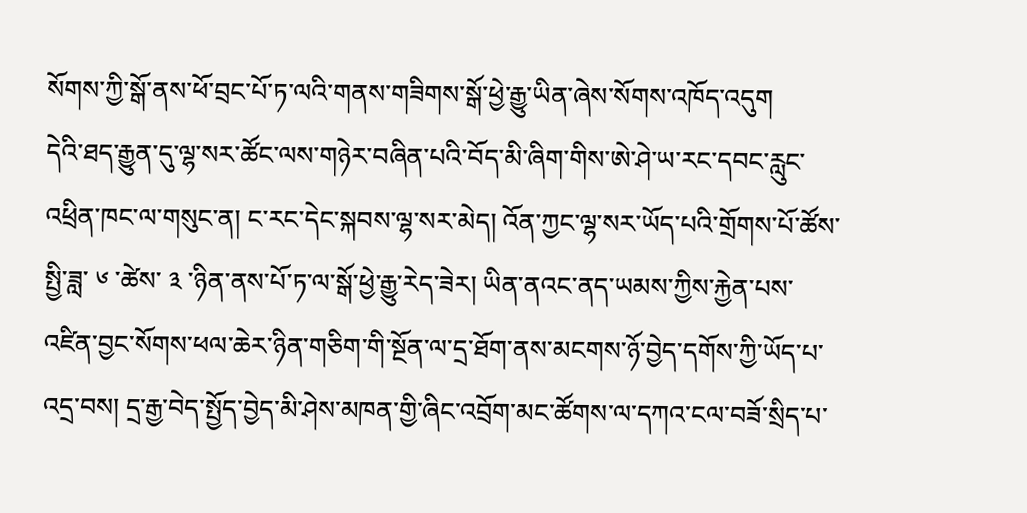སོགས་ཀྱི་སྒོ་ནས་ཕོ་བྲང་པོ་ཏ་ལའི་གནས་གཟིགས་སྒོ་ཕྱེ་རྒྱུ་ཡིན་ཞེས་སོགས་འཁོད་འདུག
དེའི་ཐད་རྒྱུན་དུ་ལྷ་སར་ཚོང་ལས་གཉེར་བཞིན་པའི་བོད་མི་ཞིག་གིས་ཨེ་ཤེ་ཡ་རང་དབང་རླུང་འཕྲིན་ཁང་ལ་གསུང་ན། ང་རང་དེང་སྐབས་ལྷ་སར་མེད། འོན་ཀྱང་ལྷ་སར་ཡོད་པའི་གྲོགས་པོ་ཚོས་སྤྱི་ཟླ་ ༦ ་ཚེས་ ༣ ་ཉིན་ནས་པོ་ཏ་ལ་སྒོ་ཕྱེ་རྒྱུ་རེད་ཟེར། ཡིན་ནའང་ནད་ཡམས་ཀྱིས་རྐྱེན་པས་འཛིན་བྱང་སོགས་ཕལ་ཆེར་ཉིན་གཅིག་གི་སྔོན་ལ་དྲ་ཐོག་ནས་མངགས་ཉོ་བྱེད་དགོས་ཀྱི་ཡོད་པ་འདྲ་བས། དྲ་རྒྱ་བེད་སྤྱོད་བྱེད་མི་ཤེས་མཁན་གྱི་ཞིང་འབྲོག་མང་ཚོགས་ལ་དཀའ་ངལ་བཟོ་སྲིད་པ་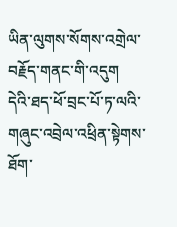ཡིན་ལུགས་སོགས་འགྲེལ་བརྗོད་གནང་གི་འདུག
དེའི་ཐད་ཕོ་བྲང་པོ་ཏ་ལའི་གཞུང་འབྲེལ་འཕྲིན་སྟེགས་ཐོག་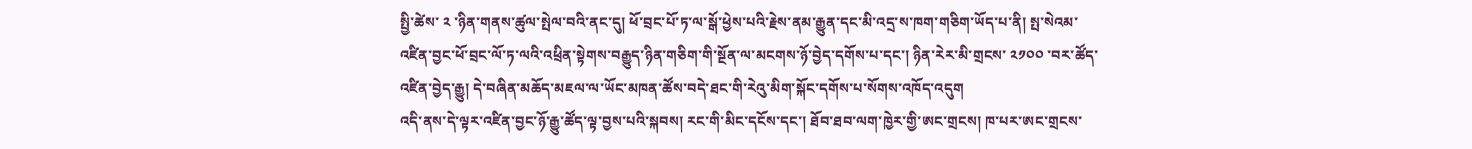སྤྱི་ཚེས་ ༢ ་ཉིན་གནས་ཚུལ་སྤེལ་བའི་ནང་དུ། ཕོ་བྲང་པོ་ཏ་ལ་སྒོ་ཕྱེས་པའི་རྗེས་ནམ་རྒྱུན་དང་མི་འདྲ་ས་ཁག་གཅིག་ཡོད་པ་ནི། སྤ་སེའམ་འཛིན་བྱང་ཕོ་བྲང་ལོ་ཏ་ལའི་འཕྲིན་སྟེགས་བརྒྱུད་ཉིན་གཅིག་གི་སྔོན་ལ་མངགས་ཉོ་བྱེད་དགོས་པ་དང་། ཉིན་རེར་མི་གྲངས་ ༢༡༠༠ ་བར་ཚོད་འཛིན་བྱེད་རྒྱུ། དེ་བཞིན་མཆོད་མཇལ་ལ་ཡོང་མཁན་ཚོས་བདེ་ཐང་གི་རེའུ་མིག་སྐོང་དགོས་པ་སོགས་འཁོད་འདུག
འདི་ནས་དེ་ལྟར་འཛིན་བྱང་ཉོ་རྒྱུ་ཚོད་ལྟ་བྱས་པའི་སྐབས། རང་གི་མིང་དངོས་དང་། ཐོབ་ཐབ་ལག་ཁྱེར་གྱི་ཨང་གྲངས། ཁ་པར་ཨང་གྲངས་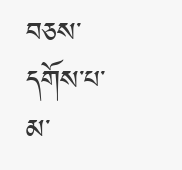བཅས་དགོས་པ་མ་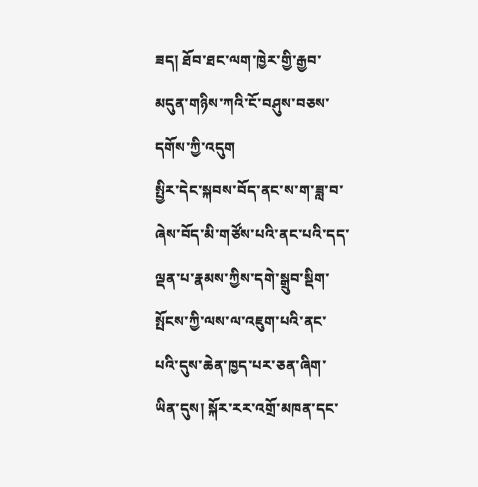ཟད། ཐོབ་ཐང་ལག་ཁྱེར་གྱི་རྒྱབ་མདུན་གཉིས་ཀའི་ངོ་བཤུས་བཅས་དགོས་ཀྱི་འདུག
སྤྱིར་དེང་སྐབས་བོད་ནང་ས་ག་ཟླ་བ་ཞེས་བོད་མི་གཙོས་པའི་ནང་པའི་དད་ལྡན་པ་རྣམས་ཀྱིས་དགེ་སྒྲུབ་སྡིག་སྤོངས་ཀྱི་ལས་ལ་འཇུག་པའི་ནང་པའི་དུས་ཆེན་ཁྱད་པར་ཅན་ཞིག་ཡིན་དུས། སྐོར་རར་འགྲོ་མཁན་དང་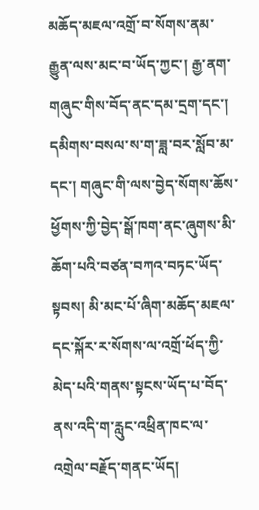མཆོད་མཇལ་འགྲོ་བ་སོགས་ནམ་རྒྱུན་ལས་མང་བ་ཡོད་ཀྱང་། རྒྱ་ནག་གཞུང་གིས་བོད་ནང་དམ་དྲག་དང་། དམིགས་བསལ་ས་ག་ཟླ་བར་སློབ་མ་དང་། གཞུང་གི་ལས་བྱེད་སོགས་ཆོས་ཕྱོགས་ཀྱི་བྱེད་སྒོ་ཁག་ནང་ཞུགས་མི་ཆོག་པའི་བཙན་བཀའ་བཏང་ཡོད་སྟབས། མི་མང་པོ་ཞིག་མཆོད་མཇལ་དང་སྐོར་ར་སོགས་ལ་འགྲོ་ཕོད་ཀྱི་མེད་པའི་གནས་སྟངས་ཡོད་པ་བོད་ནས་འདི་ག་རླུང་འཕྲིན་ཁང་ལ་འགྲེལ་བརྗོད་གནང་ཡོད།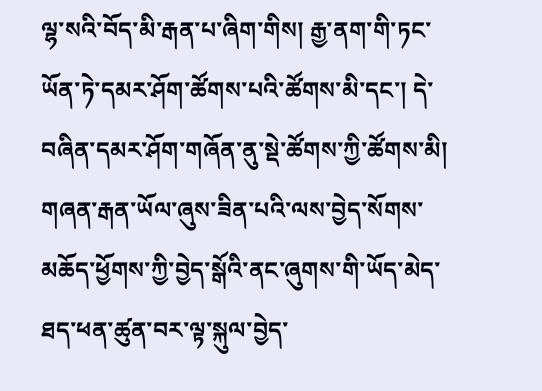ལྷ་སའི་བོད་མི་རྒན་པ་ཞིག་གིས། རྒྱ་ནག་གི་ཏང་ཡོན་ཏེ་དམར་ཤོག་ཚོགས་པའི་ཚོགས་མི་དང་། དེ་བཞིན་དམར་ཤོག་གཞོན་ནུ་སྡེ་ཚོགས་ཀྱི་ཚོགས་མི། གཞན་རྒན་ཡོལ་ཞུས་ཟིན་པའི་ལས་བྱེད་སོགས་མཆོད་ཕྱོགས་ཀྱི་བྱེད་སྒོའི་ནང་ཞུགས་གི་ཡོད་མེད་ཐད་ཕན་ཚུན་བར་ལྟ་སྐུལ་བྱེད་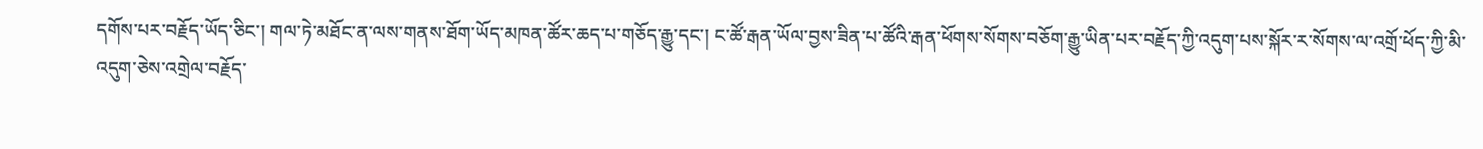དགོས་པར་བརྗོད་ཡོད་ཅིང་། གལ་ཏེ་མཐོང་ན་ལས་གནས་ཐོག་ཡོད་མཁན་ཚོར་ཆད་པ་གཅོད་རྒྱུ་དང་། ང་ཚོ་རྒན་ཡོལ་བྱས་ཟིན་པ་ཚོའི་རྒན་ཕོགས་སོགས་བཅོག་རྒྱུ་ཡིན་པར་བརྗོད་ཀྱི་འདུག་པས་སྐོར་ར་སོགས་ལ་འགྲོ་ཕོད་ཀྱི་མི་འདུག་ཅེས་འགྲེལ་བརྗོད་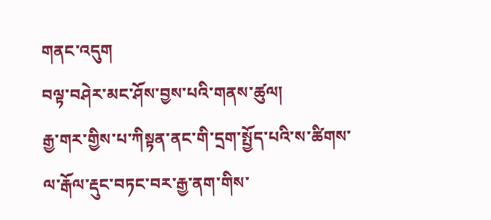གནང་འདུག
བལྟ་བཤེར་མང་ཤོས་བྱས་པའི་གནས་ཚུལ།
རྒྱ་གར་གྱིས་པ་ཀིསྟན་ནང་གི་དྲག་སྤྱོད་པའི་ས་ཚིགས་ལ་རྒོལ་རྡུང་བཏང་བར་རྒྱ་ནག་གིས་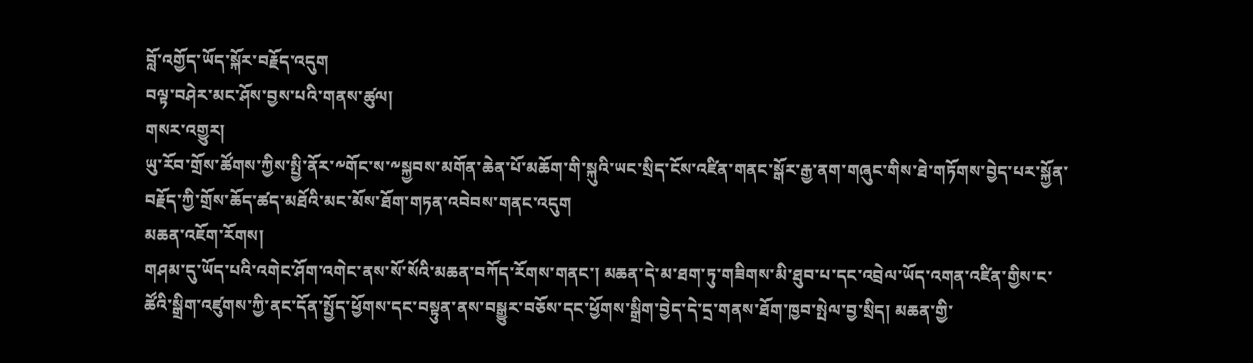བློ་འགྱོད་ཡོད་སྐོར་བརྗོད་འདུག
བལྟ་བཤེར་མང་ཤོས་བྱས་པའི་གནས་ཚུལ།
གསར་འགྱུར།
ཡུ་རོབ་གྲོས་ཚོགས་ཀྱིས་སྤྱི་ནོར་༸གོང་ས་༸སྐྱབས་མགོན་ཆེན་པོ་མཆོག་གི་སྐུའི་ཡང་སྲིད་ངོས་འཛིན་གནང་སྒོར་རྒྱ་ནག་གཞུང་གིས་ཐེ་གཏོགས་བྱེད་པར་སྐྱོན་བརྗོད་ཀྱི་གྲོས་ཆོད་ཚད་མཐོའི་མང་མོས་ཐོག་གཏན་འབེབས་གནང་འདུག
མཆན་འཇོག་རོགས།
གཤམ་དུ་ཡོད་པའི་འགེང་ཤོག་འགེང་ནས་སོ་སོའི་མཆན་བཀོད་རོགས་གནང་། མཆན་དེ་མ་ཐག་ཏུ་གཟིགས་མི་ཐུབ་པ་དང་འབྲེལ་ཡོད་འགན་འཛིན་གྱིས་ང་ཚོའི་སྒྲིག་འཛུགས་ཀྱི་ནང་དོན་སྤྱོད་ཕྱོགས་དང་བསྟུན་ནས་བསྒྱུར་བཅོས་དང་ཕྱོགས་སྒྲིག་བྱེད་དེ་དྲ་གནས་ཐོག་ཁྱབ་སྤེལ་བྱ་སྲིད། མཆན་གྱི་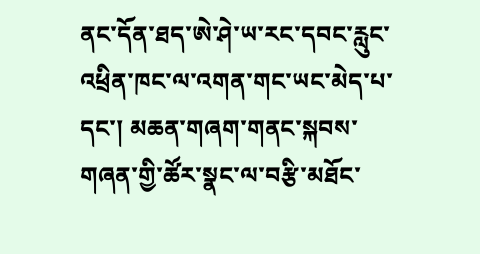ནང་དོན་ཐད་ཨེ་ཤེ་ཡ་རང་དབང་རླུང་འཕྲིན་ཁང་ལ་འགན་གང་ཡང་མེད་པ་དང་། མཆན་གཞག་གནང་སྐབས་གཞན་གྱི་ཚོར་སྣང་ལ་བརྩི་མཐོང་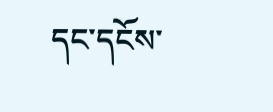དང་དངོས་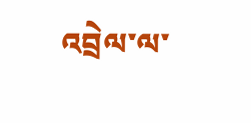འབྲེལ་ལ་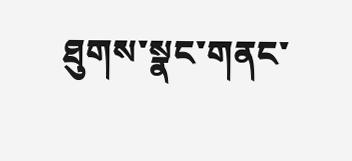ཐུགས་སྣང་གནང་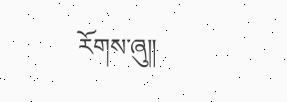རོགས་ཞུ༎